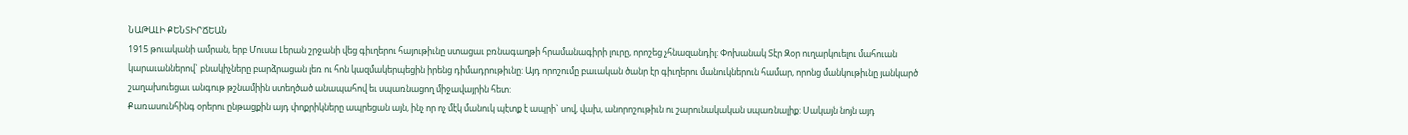ՆԱԹԱԼԻ ՔԵՆՏԻՐՃԵԱՆ
1915 թուականի ամրան, երբ Մուսա Լերան շրջանի վեց գիւղերու հայութիւնը ստացաւ բռնագաղթի հրամանագիրի լուրը, որոշեց չհնազանդիլ: Փոխանակ Տէր Զօր ուղարկուելու մահուան կարաւաններով` բնակիչները բարձրացան լեռ ու հոն կազմակերպեցին իրենց դիմադրութիւնը: Այդ որոշումը բաւական ծանր էր գիւղերու մանուկներուն համար, որոնց մանկութիւնը յանկարծ շաղախուեցաւ անգութ թշնամիին ստեղծած անապահով եւ սպառնացող միջավայրին հետ:
Քառասունհինգ օրերու ընթացքին այդ փոքրիկները ապրեցան այն, ինչ որ ոչ մէկ մանուկ պէտք է ապրի` սով, վախ, անորոշութիւն ու շարունակական սպառնալիք: Սակայն նոյն այդ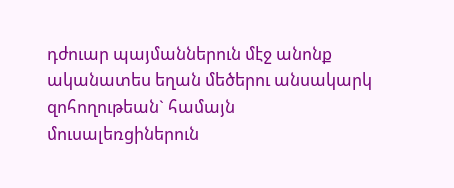դժուար պայմաններուն մէջ անոնք ականատես եղան մեծերու անսակարկ զոհողութեան` համայն մուսալեռցիներուն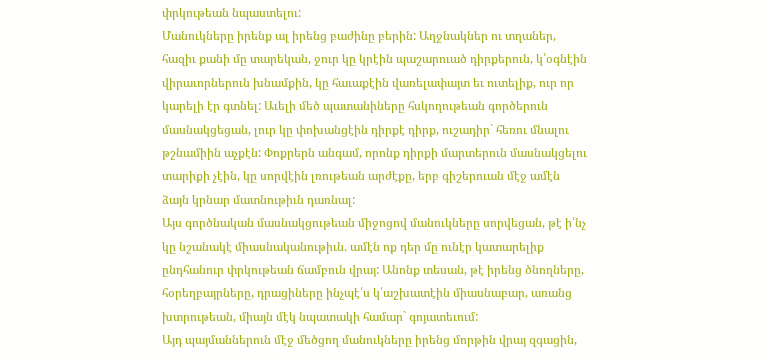փրկութեան նպաստելու:
Մանուկները իրենք ալ իրենց բաժինը բերին: Աղջնակներ ու տղաներ, հազիւ քանի մը տարեկան, ջուր կը կրէին պաշարուած դիրքերուն, կ՛օգնէին վիրաւորներուն խնամքին, կը հաւաքէին վառելափայտ եւ ուտելիք, ուր որ կարելի էր գտնել: Աւելի մեծ պատանիները հսկողութեան գործերուն մասնակցեցան, լուր կը փոխանցէին դիրքէ դիրք, ուշադիր` հեռու մնալու թշնամիին աչքէն: Փոքրերն անգամ, որոնք դիրքի մարտերուն մասնակցելու տարիքի չէին, կը սորվէին լռութեան արժէքը, երբ գիշերուան մէջ ամէն ձայն կրնար մատնութիւն դառնալ:
Այս գործնական մասնակցութեան միջոցով մանուկները սորվեցան, թէ ի՛նչ կը նշանակէ միասնականութիւն. ամէն ոք դեր մը ունէր կատարելիք ընդհանուր փրկութեան ճամբուն վրայ: Անոնք տեսան, թէ իրենց ծնողները, հօրեղբայրները, դրացիները ինչպէ՛ս կ՛աշխատէին միասնաբար, առանց խտրութեան, միայն մէկ նպատակի համար` գոյատեւում:
Այդ պայմաններուն մէջ մեծցող մանուկները իրենց մորթին վրայ զգացին,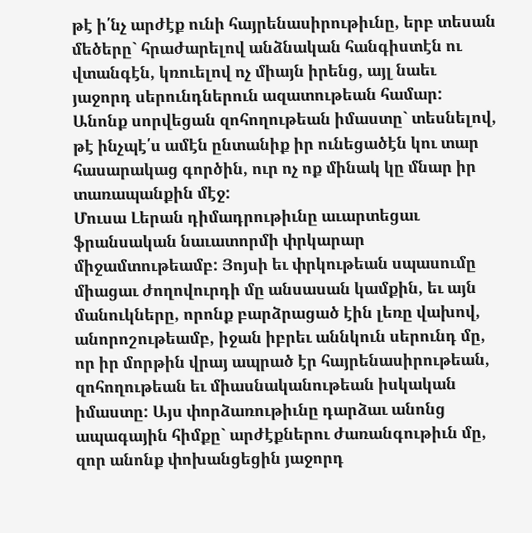թէ ի՛նչ արժէք ունի հայրենասիրութիւնը, երբ տեսան մեծերը` հրաժարելով անձնական հանգիստէն ու վտանգէն, կռուելով ոչ միայն իրենց, այլ նաեւ յաջորդ սերունդներուն ազատութեան համար: Անոնք սորվեցան զոհողութեան իմաստը` տեսնելով, թէ ինչպէ՛ս ամէն ընտանիք իր ունեցածէն կու տար հասարակաց գործին, ուր ոչ ոք մինակ կը մնար իր տառապանքին մէջ:
Մուսա Լերան դիմադրութիւնը աւարտեցաւ ֆրանսական նաւատորմի փրկարար միջամտութեամբ: Յոյսի եւ փրկութեան սպասումը միացաւ ժողովուրդի մը անսասան կամքին, եւ այն մանուկները, որոնք բարձրացած էին լեռը վախով, անորոշութեամբ, իջան իբրեւ աննկուն սերունդ մը, որ իր մորթին վրայ ապրած էր հայրենասիրութեան, զոհողութեան եւ միասնականութեան իսկական իմաստը: Այս փորձառութիւնը դարձաւ անոնց ապագային հիմքը` արժէքներու ժառանգութիւն մը, զոր անոնք փոխանցեցին յաջորդ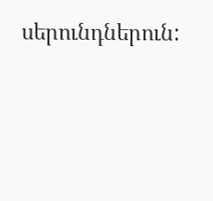սերունդներուն: